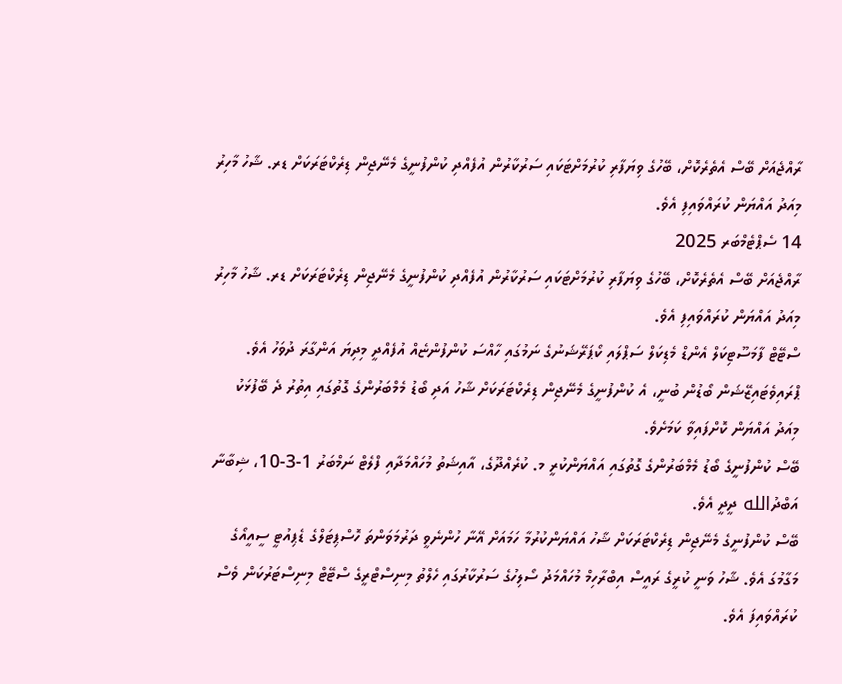ރާއްޖެއަށް ބޭސް އެތެރެކޮށް، ބޭހުގެ ވިޔަފާރި ކުރުމަށްޓަކައި ސަރުކާރުން އުފެއްދި ކުންފުނީގެ މެނޭޖިން ޑިރެކްޓަރަކަށް ޑރ. ޝާހު މާހިރު މިއަދު އައްޔަން ކުރައްވައިފި އެވެ.
14 ސެޕްޓެމްބަރ 2025
ރާއްޖެއަށް ބޭސް އެތެރެކޮށް، ބޭހުގެ ވިޔަފާރި ކުރުމަށްޓަކައި ސަރުކާރުން އުފެއްދި ކުންފުނީގެ މެނޭޖިން ޑިރެކްޓަރަކަށް ޑރ. ޝާހު މާހިރު މިއަދު އައްޔަން ކުރައްވައިފި އެވެ.
ސްޓޭޓް ފާމަސޫޓިކަލް އެންޑް މެޑިކަލް ސަޕްލައި ކޯޕަރޭޝަނުގެ ނަމުގައި ހާއްސަ ކުންފުންޏެއް އުފެއްދީ މިދިޔަ އަންގާރަ ދުވަހު އެވެ.
ޕްރައިވެޓައިޒޭޝަން ބޯޑުން ބުނީ، އެ ކުންފުނީގެ މެނޭޖިން ޑިރެކްޓަރަކަށް ޝާހު އަދި ބޯޑު މެމްބަރުންގެ ގޮތުގައި އިތުރު ދެ ބޭފުޅަކު މިއަދު އައްޔަން ކޮށްފައިވާ ކަމަށެވެ.
ބޭސް ކުންފުނީގެ ބޯޑު މެމްބަރުންގެ ގޮތުގައި އައްޔަންކުރީ މ. ކުރެއްދޫގެ، އާއިޝަތު މުހައްމަދާއި ފްލެޓް ނަމްބަރު 1-3-10، ޝިބާނާ އަބްދުالله ދީދީ އެވެ.
ބޭސް ކުންފުނީގެ މެނޭޖިން ޑިރެކްޓަރަކަށް ޝާހު އައްޔަންކުރުމާ ހަމައަށް އޭނާ ހުންނެވީ ދަރުމަވަންތަ ހޮސްޕިޓަލްގެ ޑެޕިއުޓީ ސީއީއޯގެ މަގާމުގަ އެވެ. ޝާހު ވަނީ ކުރީގެ ރައީސް އިބްރާހިމް މުހައްމަދު ސޯލިހުގެ ސަރުކާރުގައި ހެލްތު މިނިސްޓްރީގެ ސްޓޭޓް މިނިސްޓަރުކަން ވެސް ކުރައްވައިފަ އެވެ.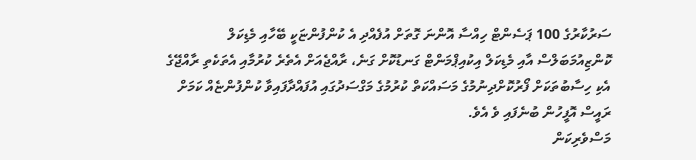ސަރުކާރުގެ 100 ޕަސެންޓް ހިއްސާ އޮންނަ ގޮތަށް އުފެއްދި އެ ކުންފުންޏަކީ ބޭހާއި މެޑިކަލް ކޮންޒިއުމަބަލްސް އާއި މެޑިކަލް އިކުއިޕްމަންޓް ގަނޑުކޮށް ގަނެ، ރާއްޖެއަށް އެތެރެ ކުރުމާއި އެތަކެތި ރާއްޖޭގެ އެކި ހިސާބުތަކަށް ފޯރުކޮށްދިނުމުގެ މަސައްކަތް ކުރުމުގެ މަގްސަދުގައި އުފައްދާފައިވާ ކުންފުންޏެއް ކަމަށް ރައީސް އޮފީހުން ބުނެފައި ވެ އެވެ.
މަސްވެރިކަން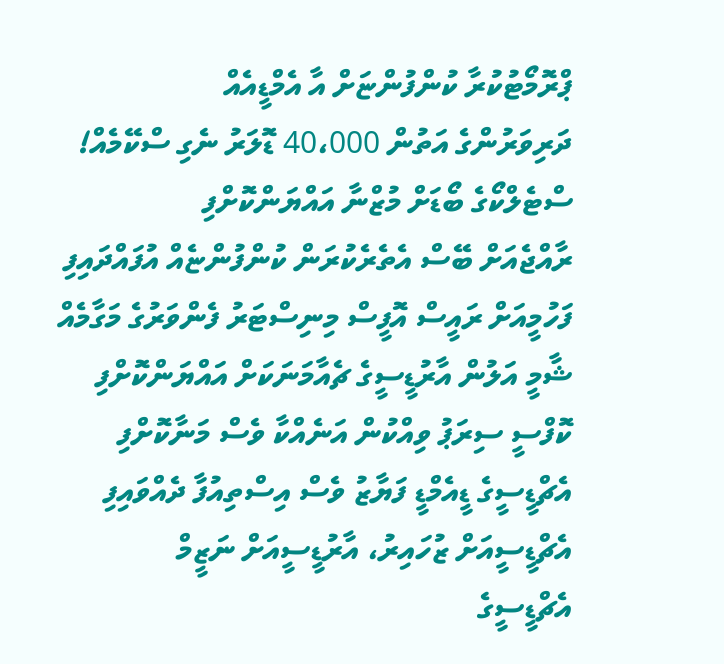ޕްރޮމޯޓުކުރާ ކުންފުންޏަށް އާ އެމްޑީއެއް
ދަރިވަރުންގެ އަތުން 40،000 ޑޮލަރު ނެގި ސްކޭމެއް!
ސްޓެލްކޯގެ ބޯޑަށް މުޒްނާ އައްޔަންކޮށްފި
ރާއްޖެއަށް ބޭސް އެތެރެކުރަން ކުންފުންޏެއް އުފައްދައިފި
ފަހުމީއަށް ރައީސް އޮފީސް މިނިސްޓަރު ފެންވަރުގެ މަގާމެއް
ޝާމީ އަލުން އާރުޑީސީގެ ޗެއާމަނަކަށް އައްޔަންކޮށްފި
ކޮފްސީ ސިރަޕު ވިއްކުން އަނެއްކާ ވެސް މަނާކޮށްފި
އެޗްޑީސީގެ ޑީއެމްޑީ ފަޔާޒު ވެސް އިސްތިއުފާ ދެއްވައިފި
އެޗްޑީސީއަށް ޒުހައިރު، އާރުޑީސީއަށް ނަޒީމް
އެޗްޑީސީގެ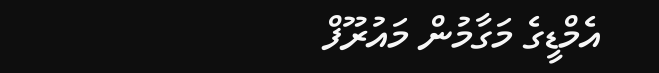އެމްޑީގެ މަގާމުން މައުރޫފް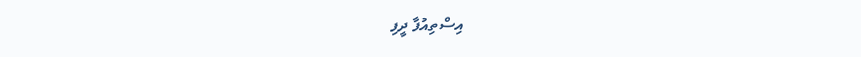އިސްތިއުފާ ދީފި